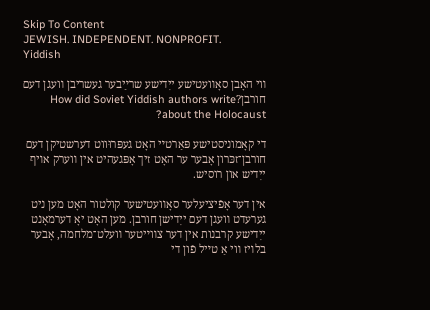Skip To Content
JEWISH. INDEPENDENT. NONPROFIT.
Yiddish

װי האָבן סאָװעטישע ייִדישע שרײַבער געשריבן װעגן דעם חורבן?How did Soviet Yiddish authors write about the Holocaust?

די קאָמוניסטישע פּאַרטײ האָט געפּרוּווט דערשטיקן דעם חורבן־זכּרון אָבער ער האָט זיך אָפּגעהיט אין װערק אױף ייִדיש און רוסיש.

אין דער אָפֿיציעלער סאָװעטישער קולטור האָט מען ניט גערעדט װעגן דעם ייִדישן חורבן. מען האָט יאָ דערמאָנט ייִדישע קרבנות אין דער צװײטער װעלט־מלחמה, אָבער בלױז װי אַ טײל פֿון די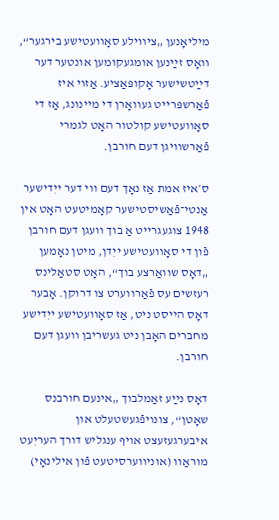מיליאָנען „ציװילע סאָװעטישע בירגער“, װאָס זײַנען אומגעקומען אונטער דער דײַטשישער אָקופּאַציע. אַזױ איז פֿאַרשפּרײט געװאָרן די מיינונג, אַז די סאָװעטישע קולטור האָט לגמרי פֿאַרשװיגן דעם חורבן.

ס׳איז אמת אַז נאָך דעם ווי דער ייִדישער אַנטי־פֿאַשיסטישער קאָמיטעט האָט אין 1948 צוגעגרייט אַ בוך װעגן דעם חורבן פֿון די סאָװעטישע ייִדן, מיטן נאָמען „דאָס שוואַרצע בוך“, האָט סטאַלינס רעזשים עס פֿאַרווערט צו דרוקן. אָבער דאָס הײסט ניט, אַז סאָװעטישע ייִדישע מחברים האָבן ניט געשריבן װעגן דעם חורבן.

דאָס נײַע זאַמלבוך „אינעם חורבנס שאָטן“, צונױפֿגעשטעלט און איבערגעזעצט אויף ענגליש דורך העריִעט מוראַװ (אוניװערסיטעט פֿון אילינאָי)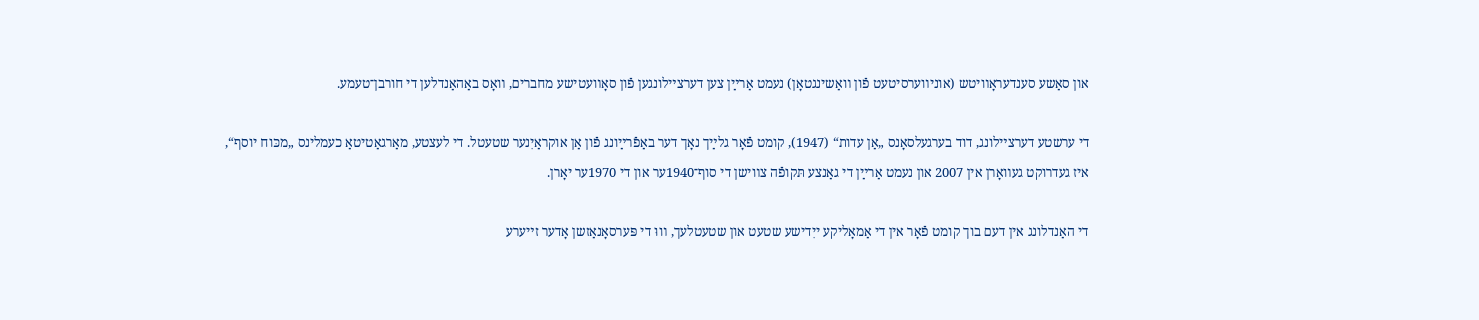און סאַשע סענדעראָװיטש (אוניװערסיטעט פֿון װאַשינגטאָן) נעמט אַרײַן צען דערצײלונגען פֿון סאָװעטישע מחברים, װאָס באַהאַנדלען די חורבן־טעמע.

די ערשטע דערצײלונג, דוד בערגעלסאָנס „אַן עדות“ (1947), קומט פֿאָר גלײַך נאָך דער באַפֿרײַונג פֿון אַן אוקראַיִנער שטעטל. די לעצטע, מאַרגאַטיטאַ כעמלינס „מכּוח יוסף“, איז געדרוקט געװאָרן אין 2007 און נעמט אַרײַן די גאַנצע תּקופֿה צװישן די סוף־1940ער און די 1970ער יאָרן.

די האַנדלונג אין דעם בוך קומט פֿאָר אין די אַמאָליקע ייִדישע שטעט און שטעטלעך, װוּ די פּערסאָנאַזשן אָדער זײערע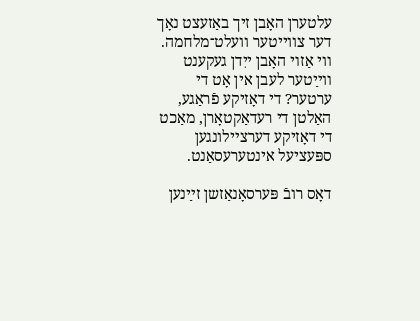עלטערן האָבן זיך באַזעצט נאָך דער צווייטער וועלט־מלחמה. װי אַזױ האָבן ייִדן געקענט װײַטער לעבן אין אָט די ערטער? די דאָזיקע פֿראַגע, האַלטן די רעדאַקטאָרן, מאַכט די דאָזיקע דערצײלונגען ספּעציעל אינטערעסאַנט.

דאָס רובֿ פּערסאָנאַזשן זײַנען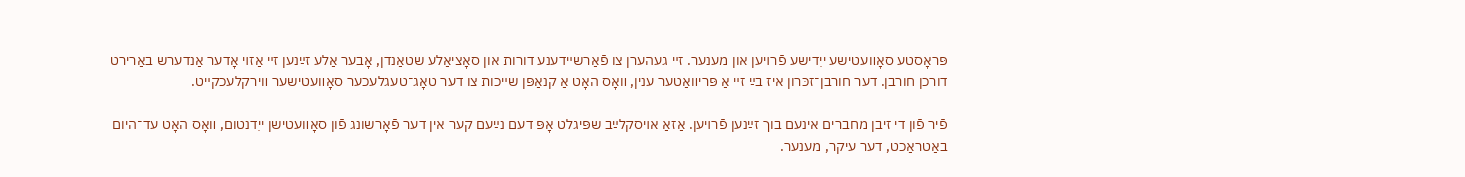פּראָסטע סאָװעטישע ייִדישע פֿרױען און מענער. זײ געהערן צו פֿאַרשײדענע דורות און סאָציאַלע שטאַנדן, אָבער אַלע זײַנען זײ אַזױ אָדער אַנדערש באַרירט דורכן חורבן. דער חורבן־זכּרון איז בײַ זײ אַ פּריװאַטער ענין, װאָס האָט אַ קנאַפּן שײכות צו דער טאָג־טעגלעכער סאָװעטישער װירקלעכקײט.

פֿיר פֿון די זיבן מחברים אינעם בוך זײַנען פֿרױען. אַזאַ אױסקלײַב שפּיגלט אָפּ דעם נײַעם קער אין דער פֿאָרשונג פֿון סאָװעטישן ייִדנטום, װאָס האָט עד־היום באַטראַכט, דער עיקר, מענער.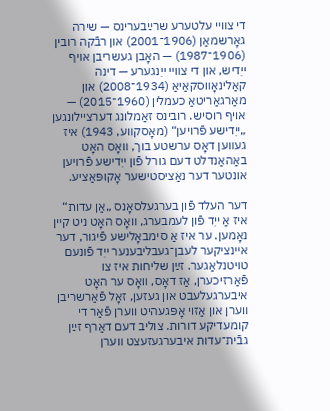די צװײ עלטערע שרײַבערינס — שירה גאָרשמאַן (1906־2001) און רבֿקה רובין (1906־1987) — האָבן געשריבן אױף ייִדיש, און די צװײ ייִנגערע — דינה קאַלינאָװסקאַיאַ (1934־2008) און מאַרגאַריטאַ כעמלין (1960־2015) — אױף רוסיש. רובינס זאַמלונג דערצײלונגען „ייִדישע פֿרױען“ (מאָסקװע, 1943) איז געװען דאָס ערשטע בוך, װאָס האָט באַהאַנדלט דעם גורל פֿון ייִדישע פֿרױען אונטער דער נאַציסטישער אָקופּאַציע.

דער העלד פֿון בערגעלסאָנס „אַן עדות“ איז אַ ייִד פֿון לעמבערג, װאָס האָט ניט קײן נאָמען. ער איז אַ סימבאָלישע פֿיגור, דער אײנציקער לעבן־געבליבענער ייִד פֿונעם טױטנלאַגער. זײַן שליחות איז צו פֿאַרזיכערן, אַז דאָס, װאָס ער האָט איבערגעלעבט און געזען, זאָל פֿאַרשריבן װערן און אַזױ אָפּגעהיט ווערן פֿאַר די קומעדיקע דורות. צוליב דעם דאַרף זײַן גבֿית־עדות איבערגעזעצט װערן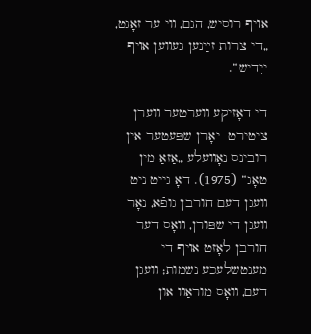אױף רוסיש, הגם, װי ער זאָגט, „די צרות זײַנען געװען אױף ייִדיש“.

די דאָזיקע װערטער װערן ציטירט  יאָרן שפּעטער אין רובינס נאָװעלע „אַזאַ מין טאָג“ (1975). דאָ גייט ניט װעגן דעם חורבן גופֿא, נאָר װעגן די שפּורן, װאָס דער חורבן לאָזט אױף די מענטשלעכע נשמות; װעגן דעם, װאָס מוראַװ און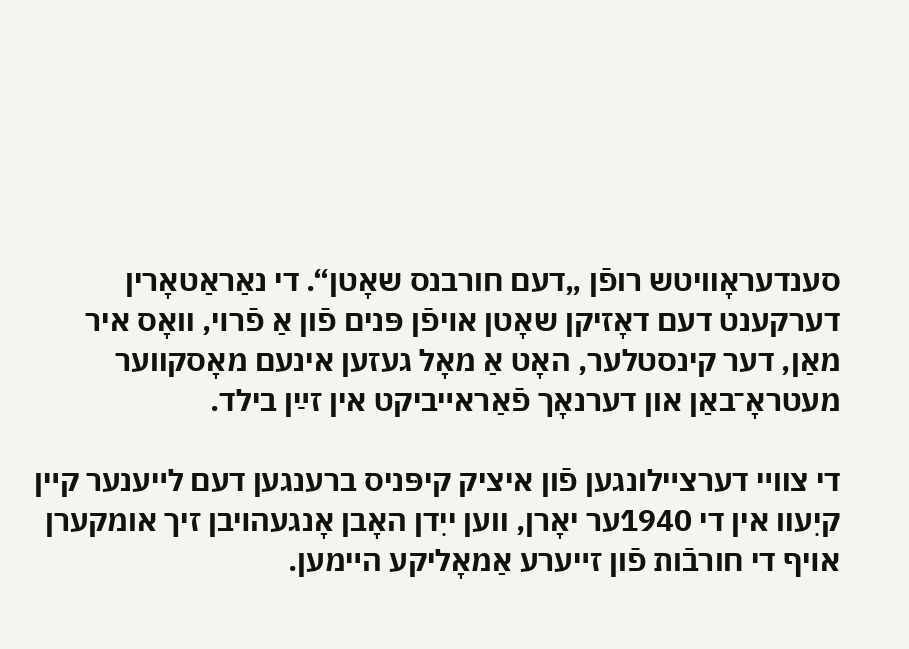סענדעראָװיטש רופֿן „דעם חורבנס שאָטן“. די נאַראַטאָרין דערקענט דעם דאָזיקן שאָטן אױפֿן פּנים פֿון אַ פֿרױ, װאָס איר מאַן, דער קינסטלער, האָט אַ מאָל געזען אינעם מאָסקװער מעטראָ־באַן און דערנאָך פֿאַראײביקט אין זײַן בילד.

די צװײ דערצײלונגען פֿון איציק קיפּניס ברענגען דעם לײענער קײן קיִעװ אין די 1940ער יאָרן, װען ייִדן האָבן אָנגעהױבן זיך אומקערן אױף די חורבֿות פֿון זײערע אַמאָליקע הײמען.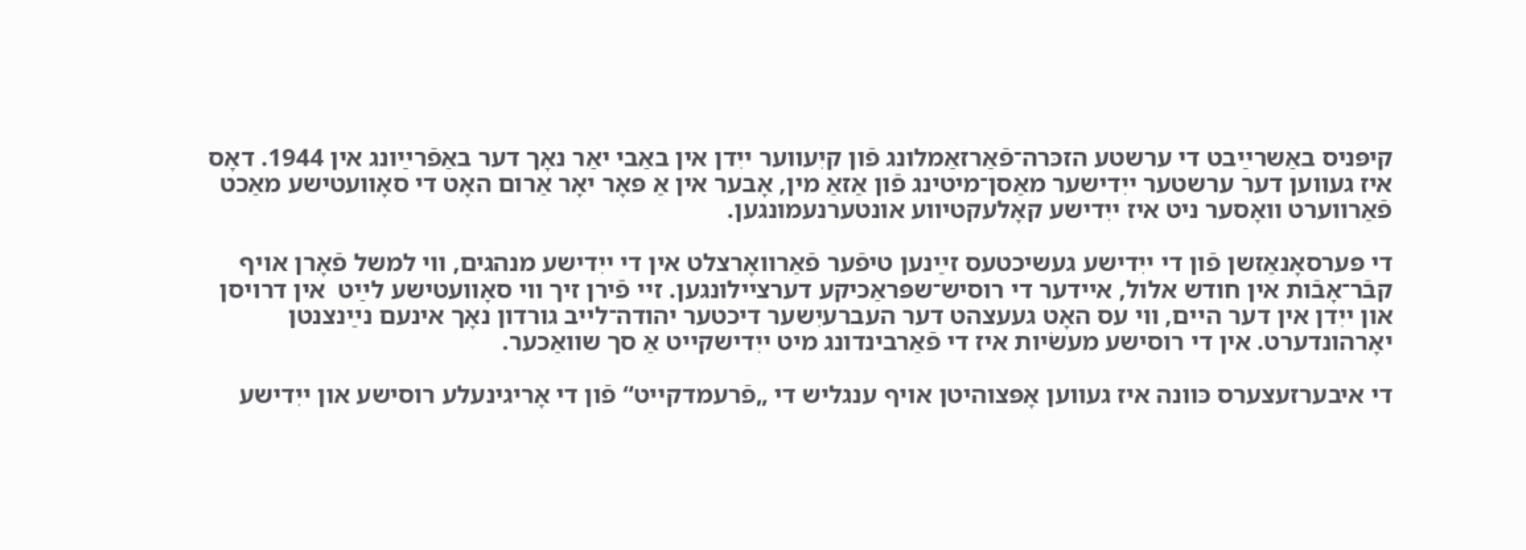קיפּניס באַשרײַבט די ערשטע הזכּרה־פֿאַרזאַמלונג פֿון קיִעװער ייִדן אין באַבי יאַר נאָך דער באַפֿרײַונג אין 1944. דאָס איז געװען דער ערשטער ייִדישער מאַסן־מיטינג פֿון אַזאַ מין, אָבער אין אַ פּאָר יאָר אַרום האָט די סאָװעטישע מאַכט פֿאַרװערט װאָסער ניט איז ייִדישע קאָלעקטיװע אונטערנעמונגען.

די פּערסאָנאַזשן פֿון די ייִדישע געשיכטעס זײַנען טיפֿער פֿאַרװאָרצלט אין די ייִדישע מנהגים, װי למשל פֿאָרן אױף קבֿר־אָבֿות אין חודש אלול, איידער די רוסיש־שפּראַכיקע דערציילונגען. זײ פֿירן זיך װי סאָװעטישע לײַט  אין דרױסן און ייִדן אין דער הײם, װי עס האָט געעצהט דער העברעיִשער דיכטער יהודה־לײב גורדון נאָך אינעם נײַנצנטן יאָרהונדערט. אין די רוסישע מעשׂיות איז די פֿאַרבינדונג מיט ייִדישקײט אַ סך שװאַכער.

די איבערזעצערס כּװנה איז געװען אָפּצוהיטן אױף ענגליש די „פֿרעמדקײט“ פֿון די אָריגינעלע רוסישע און ייִדישע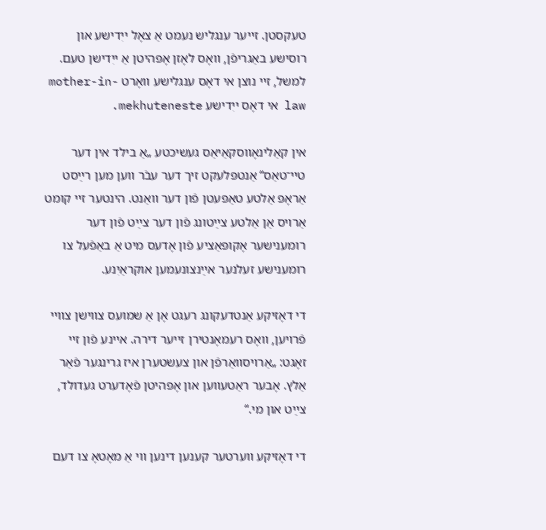טעקסטן. זײער ענגליש נעמט אַ צאָל ייִדישע און רוסישע באַגריפֿן, װאָס לאָזן אָפּהיטן אַ ייִדישן טעם. למשל, זײ נוצן אי דאָס ענגלישע װאָרט mother-in-law אי דאָס ייִדישע mekhuteneste.

אין קאַלינאָװסקאַיאַס געשיכטע „אַ בילד אין דער טײ־טאַס“ אַנטפּלעקט זיך דער עבֿר װען מען רײַסט אַראָפּ אַלטע טאַפּעטן פֿון דער װאַנט. הינטער זײ קומט אַרױס אַן אַלטע צײַטונג פֿון דער צײַט פֿון דער רומענישער אָקופּאַציע פֿון אָדעס מיט אַ באַפֿעל צו רומענישע זעלנער אײַנצונעמען אוקראַיִנע.

די דאָזיקע אַנטדעקונג רעגט אָן אַ שמועס צװישן צװײ פֿרױען, װאָס רעמאָנטירן זייער דירה. אײנע פֿון זײ זאָגט: „אַרױסװאַרפֿן און צעשטערן איז גרינגער פֿאַר אַלץ. אָבער ראַטעװען און אָפּהיטן פֿאָדערט געדולד, צײַט און מי.“

די דאָזיקע װערטער קענען דינען װי אַ מאָטאָ צו דעם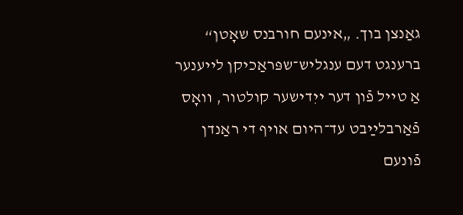גאַנצן בוך. „אינעם חורבנס שאָטן“ ברענגט דעם ענגליש־שפּראַכיקן לײענער אַ טײל פֿון דער ייִדישער קולטור, װאָס פֿאַרבלײַבט עד־היום אױף די ראַנדן פֿונעם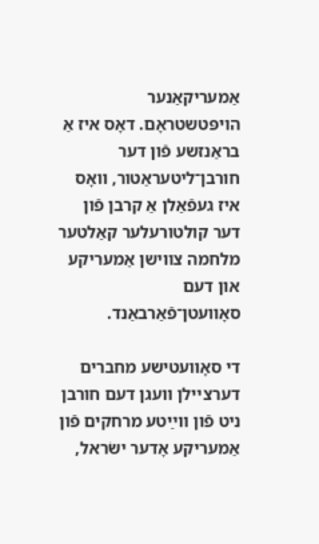אַמעריקאַנער הױפּטשטראָם. דאָס איז אַ בראַנזשע פֿון דער חורבן־ליטעראַטור, װאָס איז געפֿאַלן אַ קרבן פֿון דער קולטורעלער קאַלטער מלחמה צװישן אַמעריקע און דעם סאָװעטן־פֿאַרבאַנד.

די סאָװעטישע מחברים דערצײלן װעגן דעם חורבן ניט פֿון װײַטע מרחקים פֿון אַמעריקע אָדער ישׂראל,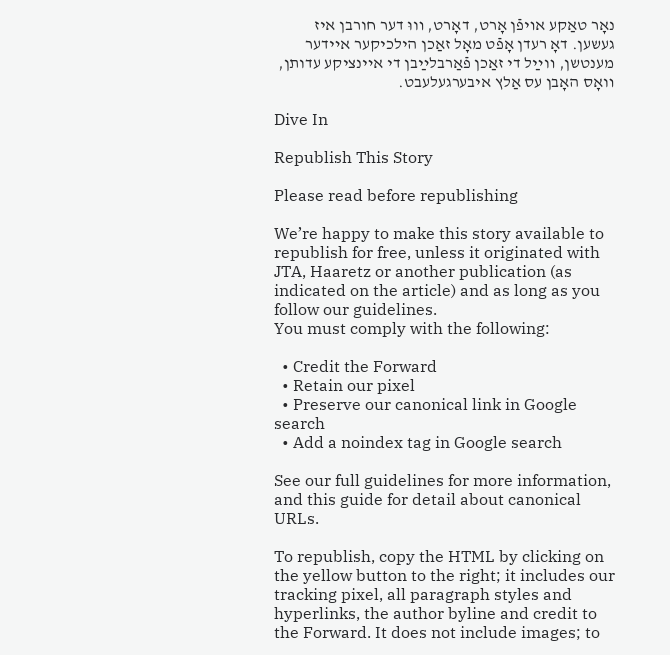נאָר טאַקע אױפֿן אָרט, דאָרט, װוּ דער חורבן איז געשען. דאָ רעדן אָפֿט מאָל זאַכן הילכיקער אײדער מענטשן, װײַל די זאַכן פֿאַרבלײַבן די אײנציקע עדותן, װאָס האָבן עס אַלץ איבערגעלעבט.

Dive In

Republish This Story

Please read before republishing

We’re happy to make this story available to republish for free, unless it originated with JTA, Haaretz or another publication (as indicated on the article) and as long as you follow our guidelines.
You must comply with the following:

  • Credit the Forward
  • Retain our pixel
  • Preserve our canonical link in Google search
  • Add a noindex tag in Google search

See our full guidelines for more information, and this guide for detail about canonical URLs.

To republish, copy the HTML by clicking on the yellow button to the right; it includes our tracking pixel, all paragraph styles and hyperlinks, the author byline and credit to the Forward. It does not include images; to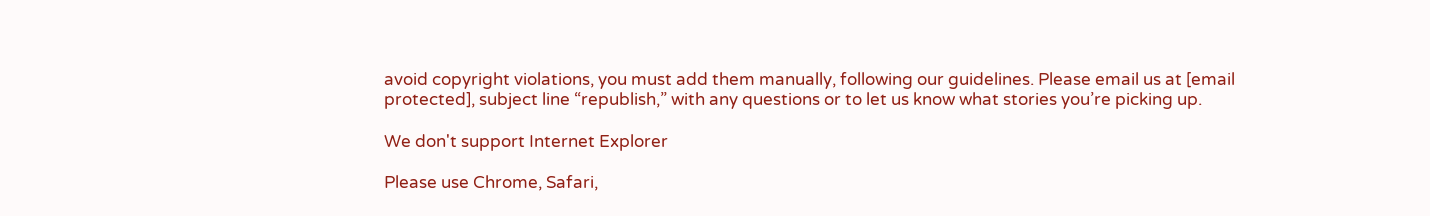avoid copyright violations, you must add them manually, following our guidelines. Please email us at [email protected], subject line “republish,” with any questions or to let us know what stories you’re picking up.

We don't support Internet Explorer

Please use Chrome, Safari,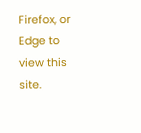Firefox, or Edge to view this site.